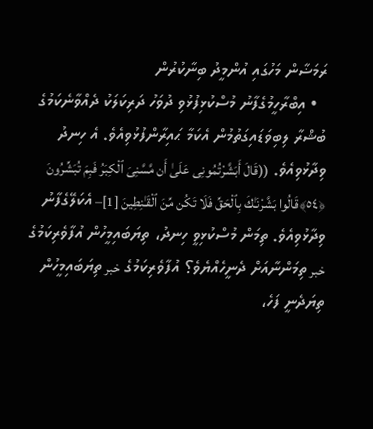ރަމަޟާން މަހުގައި އުންމީދު ބިނާކުރުން
  • އިބްރާހީމުގެފާނު މުސްކުޅިފުޅުވި ދުވަހު ދަރިކަލަކު ދެއްވާނެކަމުގެ ބުޝްރާ ލިބިވަޑައިގަތުމުން އެކަމާ ޙައިރާންފުޅުވިއެވެ. އެ ހިނދު ވިދާޅުވިއެވެ. ((قَالَ أَبَشَّرْتُمُونِى عَلَىٰ أَن مَّسَّنِىَ ٱلْكِبَرُ فَبِمَ تُبَشِّرُونَ ﴿٥٤﴾قَالُوا بَشَّرْنَـٰكَ بِٱلْحَقِّ فَلَا تَكُن مِّنَ ٱلْقَـٰنِطِينَ [1]– އެކަލޭގެފާނު ވިދާޅުވިއެވެ. ތިމަން މުސްކުޅިވީ ހިނދު، ތިޔަބައިމީހުން އުފާވެރިކަމުގެ خبر ތިމަންނާއަށް ދެނީހެއްޔެވެ؟ އުފާވެރިކަމުގެ خبر ތިޔަބައިމީހުން ތިޔަދެނީ ފަހެ،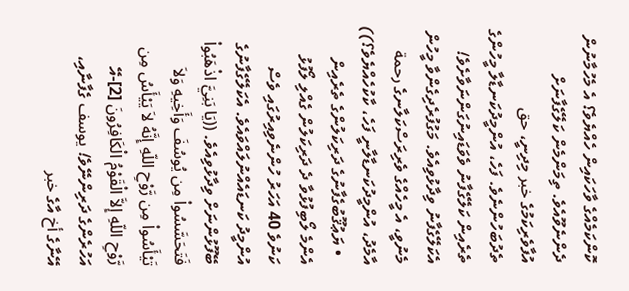ކޮންކަމެއްގެ ވާހަކައިން ހެއްޔެވެ؟ އެ މެހުމާނުން ދެންނެވޫއެވެ. ތިމަންމެން ކަލޭގެފާނަށް އުފާވެރިކަމުގެ خبر މިދިނީ، حق ތެދުބަހުންނެވެ. ފަހެ، އުންމީދުކަނޑާލާ މީހުންގެ ތެރެއިން ކަލޭގެފާނު ވެވަޑައިނުގަންނަވާށެވެ! އެކަލޭގެފާނު ވިދާޅުވިއެވެ. މަގުފުރެދިގެންވާ މީހުން މެނުވީ، އެ މީހެއްގެ ވެރިރަސްކަލާނގެ رحمة އާމެދު، އުންމީދުކަނޑާލާނީ ފަހެ، ކާކުހެއްޔެވެ؟))
  • ޔަޢުޤޫބުގެފާނުގެ ދަރިކަލުންގެ ތެރެއިން އެންމެ ލޯބިފުޅުވާ ދެ ދަރިކަލުން ގެއްލި ލޯފުޅު ކަނުވެ 40 އަހަރު ހުންނެވިއިރުގައި ވެސް އުންމީދު ކަނޑައެއްނުލައްވައެވެ. އެކަލޭގެފާނުގެ ބޭފޫޅުންނަށް ވިދާޅުވިއެވެ. ((يَا بَنِيَّ اذْهَبُواْ فَتَحَسَّسُواْ مِن يُوسُفَ وَأَخِيهِ وَلاَ تَيْأَسُواْ مِن رَّوْحِ اللّهِ إِنَّهُ لاَ يَيْأَسُ مِن رَّوْحِ اللّهِ إِلاَّ الْقَوْمُ الْكَافِرُونَ [2]-އޭ އަހުރެންގެ ދަރިންނޭވެ! يوسف ގެފާނާއި، އޭނާގެ أخ އާގެ خبر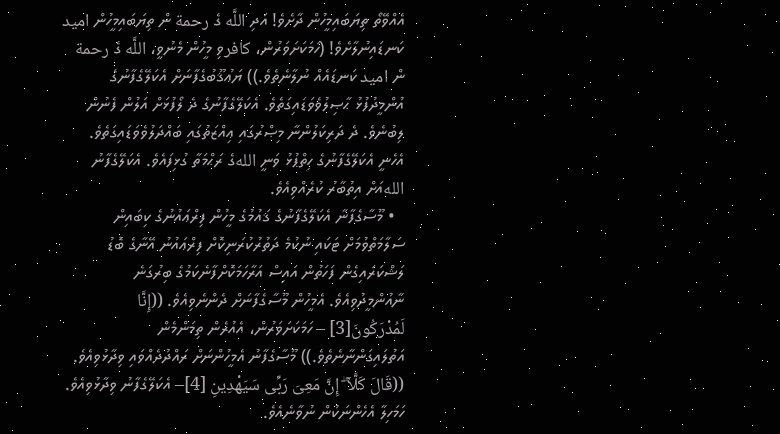އެއްވޭތޯ ތިޔަބައިމީހުން ދާށެވެ! އަދި اللَّه ގެ رحمة ން ތިޔަބައިމީހުން اميد ކަނޑައިނުލާށެވެ! (ހަމަކަށަވަރުން، كافرވި މީހުން މެނުވީ، اللَّه ގެ رحمة ން اميد ކަނޑައެއް ނުލާނެތެވެ.)) ޔަޢުޤޫބުގެފާނަށް އެކަލޭގެފާނުގެ އުންމީދުފުޅު ޙާޞިލުވެވަޑައިގަތެވެ. އެކަލޭގެފާނުގެ ދެ ލޯފުޅަށް އަލުން ފެނުން ލިބުނެވެ. ދެ ދަރިކަލުންނާ މިޞްރުގައި ޢިއްޒަތުގައި ބައްދަލުވެވަޑައިގަތެވެ. އެހެނީ އެކަލޭގެފާނުގެ ހިތްޕުޅު ވަނީ اللهގެ ރަޙްމަތާ ގުޅިފައެވެ. އެކަލޭގެފާނު اللهއަށް އިތުބާރު ކުރެއްވިއެވެ.
  • މޫސާގެފާނާ އެކަލޭގެފާނުގެ ޤައުމުގެ މީހުން ފިރްޢައުނުގެ ކިބައިން ސަލާމަތްވުމަށް ޓަކައި ނުކުމެ ދަތުރުކުރަނިކޮށް ފިރްޢައުނު އޭނާގެ ބޮޑު ލަޝްކަރައިގެން ފަހަތުން އައިސް އަރާހަމަކޮށްފާނެކަމުގެ ބިރުގަނެ ނާއުންމީދުވިއެވެ. އެމީހުން މޫސާގެފާނަށް ދެންނެވިއެވެ. ((إِنَّا لَمُدْرَكُونَ[3] – ހަމަކަށަވަރުން، އެއުރެން ތިމަންމެން އަތުލައިގަންނާނެތެވެ.)) މޫސާގެފާނު އެމީހުންނަށް ރައްދުދެއްވައި ވިދާޅުވިއެވެ. ((قَالَ كَلَّآ ۖ إِنَّ مَعِىَ رَبِّى سَيَهْدِينِ [4]– އެކަލޭގެފާނު ވިދާޅުވިއެވެ. ހަމަހިލާ އެހެންނަކުން ނުވާނެއެވެ.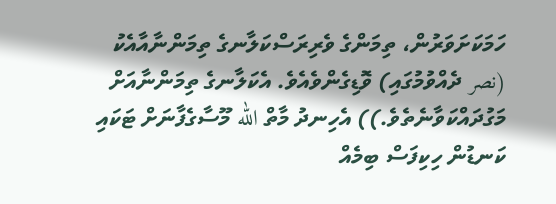ހަމަކަށަވަރުން، ތިމަންގެ ވެރިރަސްކަލާނގެ ތިމަންނާއާއެކު (نصر ދެއްވުމުގައި) ވޮޑިގެންވެއެވެ. އެކަލާނގެ ތިމަންނާއަށް މަގުދައްކަވާނެތެވެ.)) އެހިނދު މާތް الله މޫސާގެފާނަށް ޓަކައި ކަނޑުން ހިކިފަސް ބިމެއް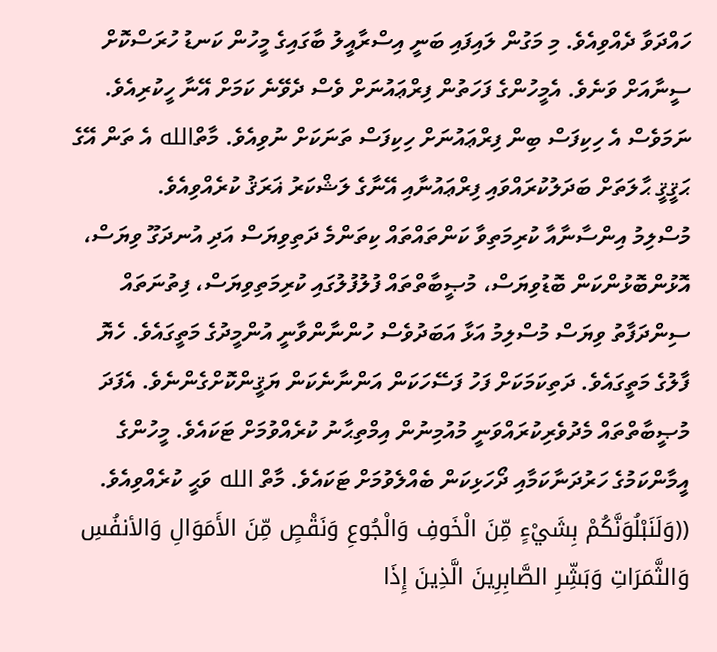ހައްދަވާ ދެއްވިއެވެ. މި މަގުން ލައިފައި ބަނީ އިސްރާއީލު ބާގައިގެ މީހުން ކަނޑު ހުރަސްކޮށް ސީނާއަށް ވަނެވެ. އެމީހުންގެ ފަހަތުން ފިރްޢައުނަށް ވެސް ދެވޭނެ ކަމަށް އޭނާ ހީކުރިއެވެ. ނަމަވެސް އެ ހިކިފަސް ބިން ފިރްޢައުނަށް ހިކިފަސް ތަނަކަށް ނުވިއެވެ. މާތްالله އެ ތަން އޭގެ ޙަޤީޤީ ޙާލަތަށް ބަދަލުކުރައްވައި ފިރްޢައުނާއި އޭނާގެ ލަޝްކަރު ޣަރަޤު ކުރެއްވިއެވެ.
މުސްލިމު އިންސާނާއާ ކުރިމަތިވާ ކަންތައްތައް ކިތަންމެ ދަތިވިޔަސް އަދި އުނދަގޫ ވިޔަސް، އޮޅުންބޮޅުންކަން ބޮޑުވިޔަސް، މުޞީބާތްތައް ފުލުފުލުގައި ކުރިމަތިވިޔަސް، ފިތުނަތައް ސިންދަފާތު ވިޔަސް މުސްލިމު އަޅާ އަބަދުވެސް ހުންނާންވާނީ އުންމީދުގެ މަތީގައެވެ. ހެޔޮ ފާލުގެ މަތީގައެވެ. ދަތިކަމަކަށް ފަހު ފަސޭހަކަން އަންނާނެކަން ޔަޤީންކޮށްގެންނެވެ. އެފަދަ މުޞީބާތްތައް މެދުވެރިކުރައްވަނީ މުއުމިނުން އިމްތިޙާނު ކުރެއްވުމަށް ޓަކައެވެ. މީހުންގެ އީމާންކަމުގެ ހަރުދަނާކަމާއި ދޯހަޅިކަން ބެއްލެވުމަށް ޓަކައެވެ. މާތް الله ވަޙީ ކުރެއްވިއެވެ. ((وَلَنَبْلُوَنَّكُمْ بِشَيْءٍ مِّنَ الْخَوفِ وَالْجُوعِ وَنَقْصٍ مِّنَ الأَمَوَالِ وَالأنفُسِ وَالثَّمَرَاتِ وَبَشِّرِ الصَّابِرِينَ الَّذِينَ إِذَا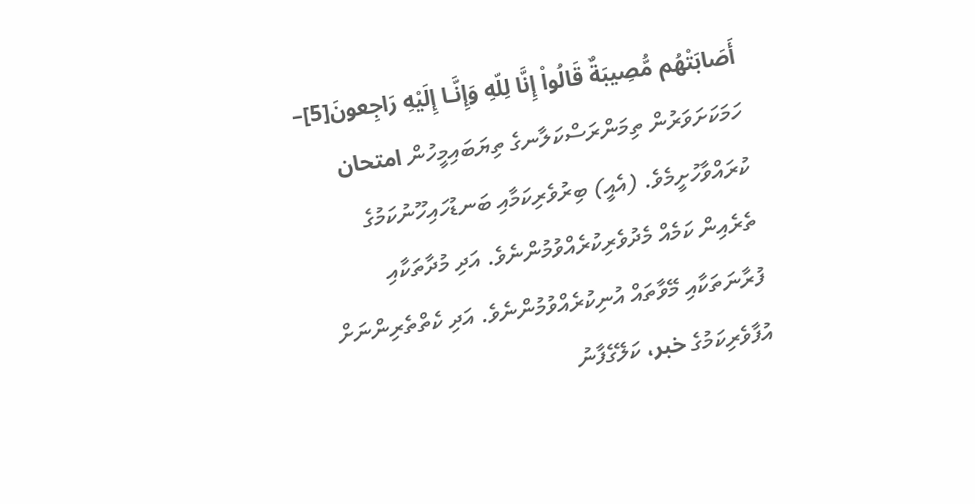أَصَابَتْهُم مُّصِيبَةٌ قَالُواْ إِنَّا لِلّهِ وَإِنَّـا إِلَيْهِ رَاجِعونَ[5]– ހަމަކަށަވަރުން ތިމަންރަސްކަލާނގެ ތިޔަބައިމީހުން امتحان ކުރައްވާހުށީމެވެ. (އެއީ) ބިރުވެރިކަމާއި ބަނޑުހައިހޫނުކަމުގެ ތެރެއިން ކަމެއް މެދުވެރިކުރެއްވުމުންނެވެ. އަދި މުދާތަކާއި ފުރާނަތަކާއި މޭވާތައް އުނިކުރެއްވުމުންނެވެ. އަދި ކެތްތެރިންނަށް އުފާވެރިކަމުގެ خبر، ކަލޭގެފާނު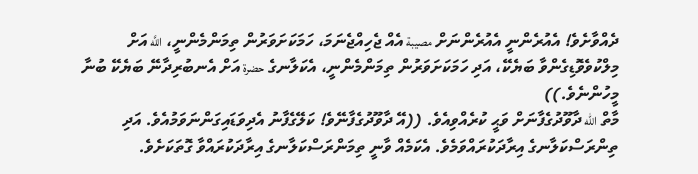ދެއްވާށެވެ! އެއުރެންނީ އެއުރެންނަށް مصيبة އެއް ޖެހިއްޖެނަމަ، ހަމަކަށަވަރުން ތިމަންމެންނީ، اللَّه އަށް މިލްކުވެވޮޑިގެންވާ ބަޔެކޭ، އަދި ހަމަކަށަވަރުން ތިމަންމެންނީ، އެކަލާނގެ حضرة އަށް އެނބުރިދާނޭ ބަޔެކޭ ބުނާ މީހުންނެވެ.))
މާތް الله ދާވޫދުގެފާނަށް ވަޙީ ކުރެއްވިއެވެ. ((އޭ ދާވޫދުގެފާނޭވެ! ކަލޭގެފާނު އެދިވަޑައިގަންނަވަމުއެވެ. އަދި ތިންރަސްކަލާނގެ އިރާދަކުރައްވަމެވެ. އެކަމެއް ވާނީ ތިމަންރަސްކަލާނގެ އިރާދަކުރައްވާ ގޮތަކަށެވެ.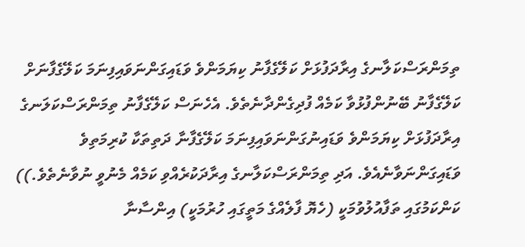ތިމަންރަސްކަލާނގެ އިރާދަފުޅަށް ކަލޭގެފާނު ކިޔަމަންވެ ވަޑައިގަންނަވައިފިނަމަ ކަލޭގެފާނަށް ކަލޭގެފާނު ބޭނުންފުޅުވާ ކަމެއް ފުދިގެންދާނެތެވެ. އެހެނަސް ކަލޭގެފާނު ތިމަންރަސްކަލަނގެ އިރާދަފުޅަށް ކިޔަމަންވެ ވަޑައިނުގަންނަވައިފިނަމަ ކަލޭގެފާނާ ދަތިތަކާ ކުރިމަތިވެ ވަޑައިގަންނަވާނެއެވެ. އަދި ތިމަންރަސްކަލާނގެ އިރާދަކުރެއްވި ކަމެއް މެނުވީ ނުވާނެތެވެ.))
ކަންކަމުގައި ތަފާއުލުވުމަކީ (ހެޔޮ ފާލެއްގެ މަތީގައި ހުރުމަކީ) އިންސާނާ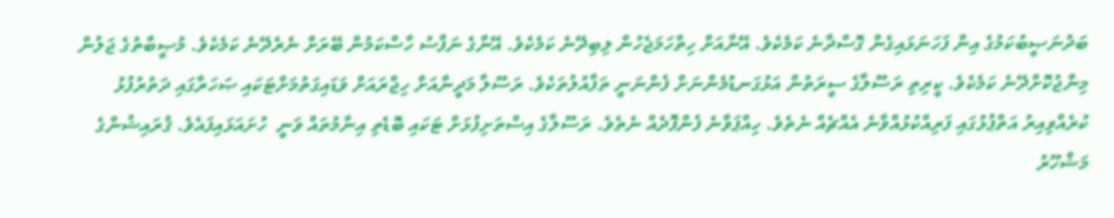ބަދުނަޞީބުކަމުގެ އިން ފަހަނަޅައިގެން ގޮސްދާނެ ކަމެކެވެ. އޭނާއަށް ހިތްހަމަޖެހުން ލިބިދޭނެ ކަމެކެވެ. އޭނާގެ ނަފްސު ހާސްކަމުން ބޭރަށް ނެރެދޭނެ ކަމެކެވެ. މުޞީބާތުގެ ޖަލުން މިންޖުކޮށްދޭނެ ކަމެކެވެ. ކީރިތި ރަސޫލާގެ ސީރަތުން އަޅުގަނޑުމެންނަށް ފެންނަނީ ތަފާއުލުތަކެވެ. ރަސޫލާ މަދީނާއަށް ހިޖްރައަށް ވަޑައިގަތުމަށްޓަކައި ޞަހަރާގައި ދަތުރުފުޅު ކުރެއްވިއިރު އަތްޕުޅުގައި ފަރިއްކުޅުއްވާނެ އެއްޗެއް ނެތެވެ. ހިއްޕަވާނެ ފެންފޮދެއް ނެތެވެ. ރަސޫލާގެ އިސްތަށިފުޅަށް ޓަކައި ބޮޑެތި އިނާމުތައް ވަނީ  ހުށައަޅައިފައެވެ. ޤުރައިޝުންގެ މަޝްހޫރު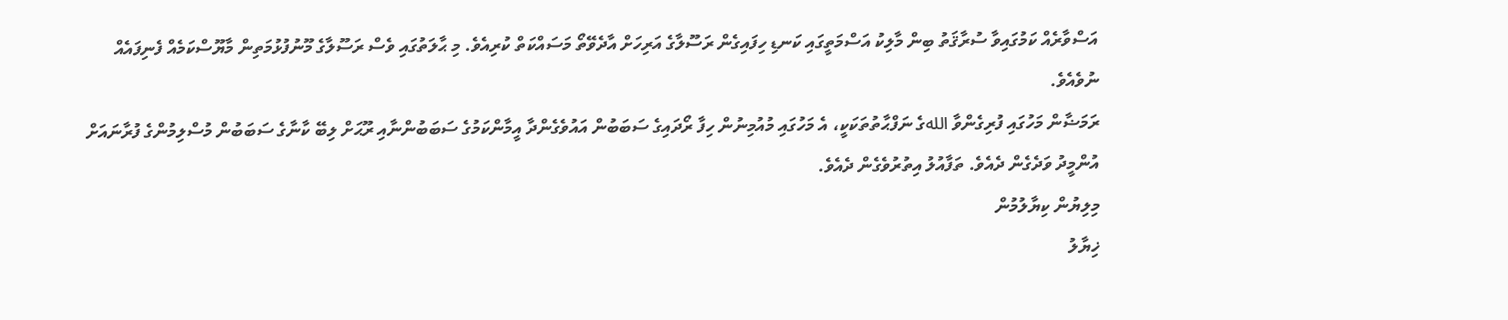އަސްވާރެއް ކަމުގައިވާ ސުރާޤަތު ބިން މާލިކު އަސްމަތީގައި ކަނޑި ހިފައިގެން ރަސޫލާގެ އަރިހަށް އާދެވޭތޯ މަސައްކަތް ކުރިއެވެ. މި ޙާލަތުގައި ވެސް ރަސޫލާގެ މޫނުފުޅުމަތިން މާޔޫސްކަމެއް ފެނިފައެއް ނުވެއެވެ.
ރަމަޟާން މަހުގައި ފުރިގެންވާ اللهގެ ނަފްޙާތުތަކަކީ، އެ މަހުގައި މުއުމިނުން ހިފާ ރޯދައިގެ ސަބަބުން އައުވެގެންދާ އީމާންކަމުގެ ސަބަބުންނާއި ރޫޙަށް ލިބޭ ކާނާގެ ސަބަބުން މުސްލިމުންގެ ފުރާނައަށް އުންމީދު ވަދެގެން ދެއެވެ. ތަފާއުލު އިތުރުވެގެން ދެއެވެ.
މިލިޔުން ކިޔާލުމުން
ޚިޔާލު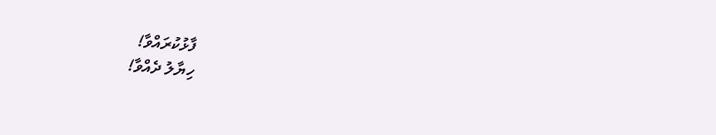ފާޅުކުރައްވާ!
ހިޔާލު ދެއްވާ!